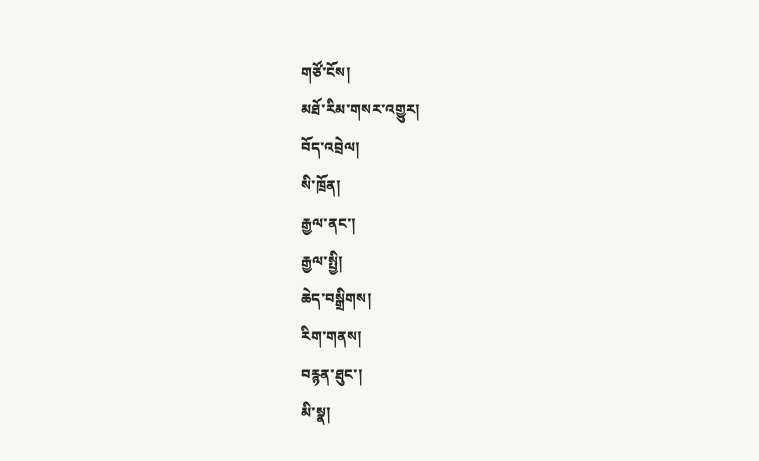གཙོ་ངོས།
མཐོ་རིམ་གསར་འགྱུར།
བོད་འབྲེལ།
སི་ཁྲོན།
རྒྱལ་ནང་།
རྒྱལ་སྤྱི།
ཆེད་བསྒྲིགས།
རིག་གནས།
བརྙན་ཐུང་།
མི་སྣ།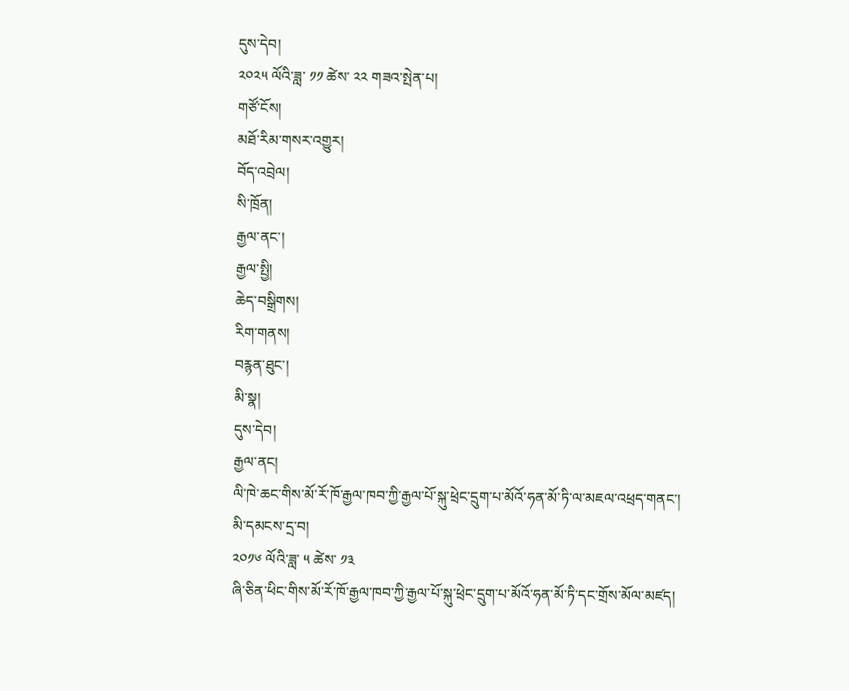དུས་དེབ།
༢༠༢༥ ལོའི་ཟླ་ ༡༡ ཚེས་ ༢༢ གཟའ་སྤེན་པ།
གཙོ་ངོས།
མཐོ་རིམ་གསར་འགྱུར།
བོད་འབྲེལ།
སི་ཁྲོན།
རྒྱལ་ནང་།
རྒྱལ་སྤྱི།
ཆེད་བསྒྲིགས།
རིག་གནས།
བརྙན་ཐུང་།
མི་སྣ།
དུས་དེབ།
རྒྱལ་ནང།
ལི་ཁེ་ཆང་གིས་མོ་རོ་ཁོ་རྒྱལ་ཁབ་ཀྱི་རྒྱལ་པོ་སྐུ་ཕྲེང་དྲུག་པ་མོའོ་ཧན་མོ་ཏི་ལ་མཇལ་འཕྲད་གནང་།
མི་དམངས་དྲ་བ།
༢༠༡༦ ལོའི་ཟླ་ ༥ ཚེས་ ༡༣
ཞི་ཅིན་ཕིང་གིས་མོ་རོ་ཁོ་རྒྱལ་ཁབ་ཀྱི་རྒྱལ་པོ་སྐུ་ཕྲེང་དྲུག་པ་མོའོ་ཧན་མོ་ཏི་དང་གྲོས་མོལ་མཛད།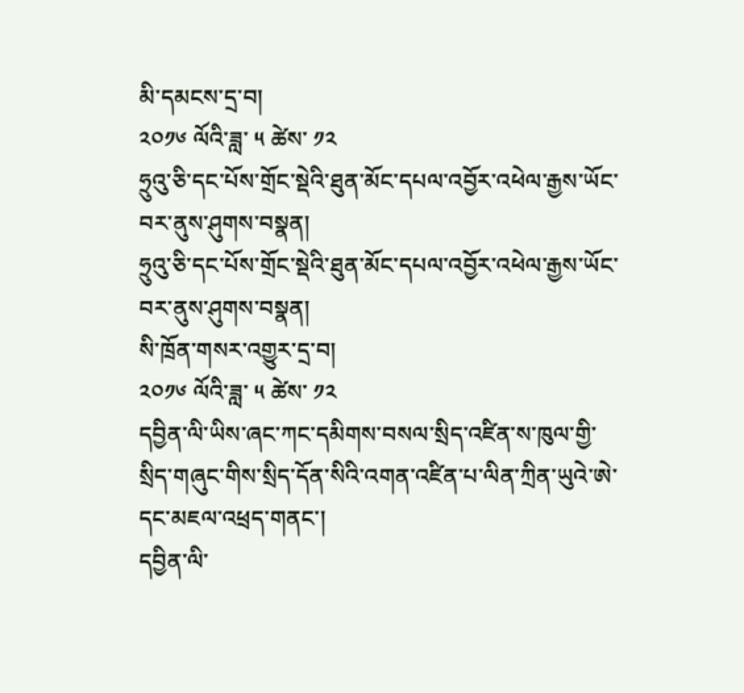མི་དམངས་དྲ་བ།
༢༠༡༦ ལོའི་ཟླ་ ༥ ཚེས་ ༡༢
ཧྲུའུ་ཅི་དང་པོས་གྲོང་སྡེའི་ཐུན་མོང་དཔལ་འབྱོར་འཕེལ་རྒྱས་ཡོང་བར་ནུས་ཤུགས་བསྣན།
ཧྲུའུ་ཅི་དང་པོས་གྲོང་སྡེའི་ཐུན་མོང་དཔལ་འབྱོར་འཕེལ་རྒྱས་ཡོང་བར་ནུས་ཤུགས་བསྣན།
སི་ཁྲོན་གསར་འགྱུར་དྲ་བ།
༢༠༡༦ ལོའི་ཟླ་ ༥ ཚེས་ ༡༢
དབྱིན་ལི་ཡིས་ཞང་ཀང་དམིགས་བསལ་སྲིད་འཛིན་ས་ཁུལ་གྱི་སྲིད་གཞུང་གིས་སྲིད་དོན་སིའི་འགན་འཛིན་པ་ལིན་ཀྲིན་ཡུའེ་ཨེ་དང་མཇལ་འཕྲད་གནང་།
དབྱིན་ལི་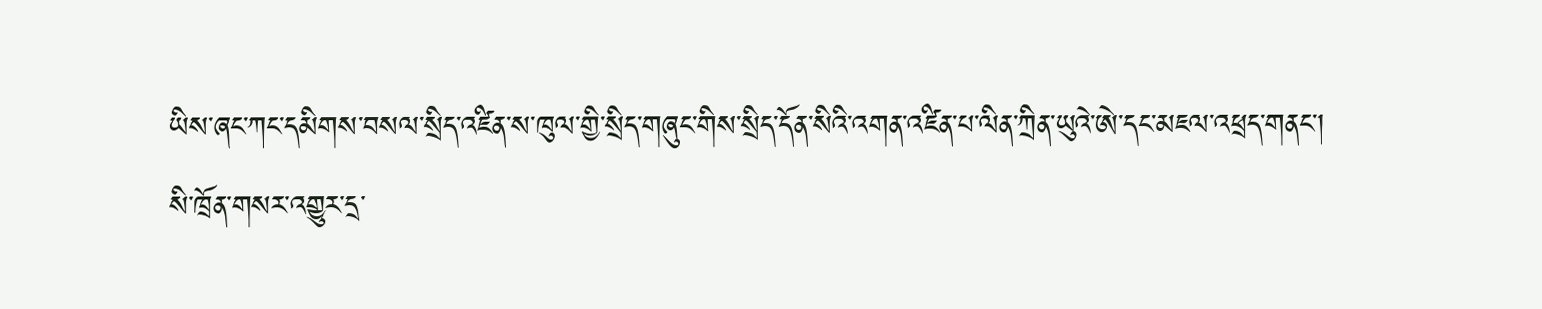ཡིས་ཞང་ཀང་དམིགས་བསལ་སྲིད་འཛིན་ས་ཁུལ་གྱི་སྲིད་གཞུང་གིས་སྲིད་དོན་སིའི་འགན་འཛིན་པ་ལིན་ཀྲིན་ཡུའེ་ཨེ་དང་མཇལ་འཕྲད་གནང་།
སི་ཁྲོན་གསར་འགྱུར་དྲ་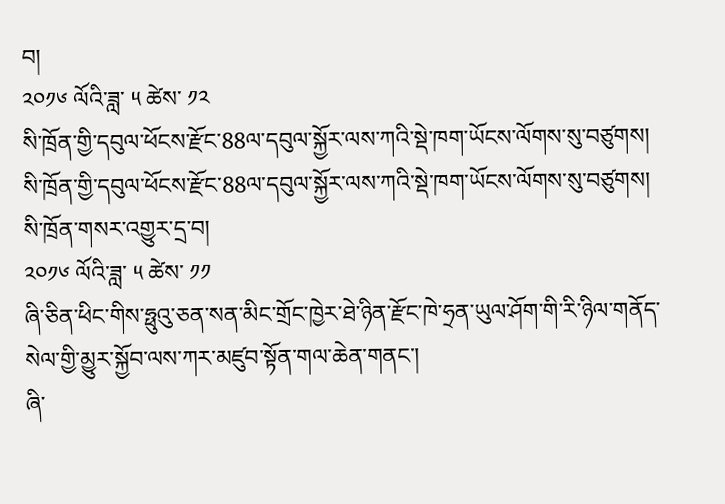བ།
༢༠༡༦ ལོའི་ཟླ་ ༥ ཚེས་ ༡༢
སི་ཁྲོན་གྱི་དབུལ་ཕོངས་རྫོང་88ལ་དབུལ་སྐྱོར་ལས་ཀའི་སྡེ་ཁག་ཡོངས་ལོགས་སུ་བཙུགས།
སི་ཁྲོན་གྱི་དབུལ་ཕོངས་རྫོང་88ལ་དབུལ་སྐྱོར་ལས་ཀའི་སྡེ་ཁག་ཡོངས་ལོགས་སུ་བཙུགས།
སི་ཁྲོན་གསར་འགྱུར་དྲ་བ།
༢༠༡༦ ལོའི་ཟླ་ ༥ ཚེས་ ༡༡
ཞི་ཅིན་ཕིང་གིས་ཧྥུའུ་ཅན་སན་མིང་གྲོང་ཁྱེར་ཐེ་ཉིན་རྫོང་ཁེ་ཧྲན་ཡུལ་ཤོག་གི་རི་ཉིལ་གནོད་སེལ་གྱི་མྱུར་སྐྱོབ་ལས་ཀར་མཛུབ་སྟོན་གལ་ཆེན་གནང་།
ཞི་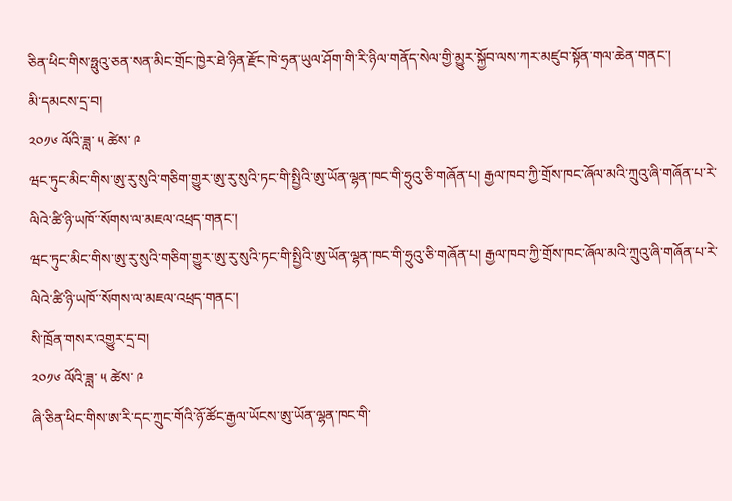ཅིན་ཕིང་གིས་ཧྥུའུ་ཅན་སན་མིང་གྲོང་ཁྱེར་ཐེ་ཉིན་རྫོང་ཁེ་ཧྲན་ཡུལ་ཤོག་གི་རི་ཉིལ་གནོད་སེལ་གྱི་མྱུར་སྐྱོབ་ལས་ཀར་མཛུབ་སྟོན་གལ་ཆེན་གནང་།
མི་དམངས་དྲ་བ།
༢༠༡༦ ལོའི་ཟླ་ ༥ ཚེས་ ༩
ཝང་ཏུང་མིང་གིས་ཨུ་རུ་སུའི་གཅིག་གྱུར་ཨུ་རུ་སུའི་ཏང་གི་སྤྱིའི་ཨུ་ཡོན་ལྷན་ཁང་གི་ཧྲུའུ་ཅི་གཞོན་པ། རྒྱལ་ཁབ་ཀྱི་གྲོས་ཁང་ཞོལ་མའི་ཀྲུའུ་ཞི་གཞོན་པ་རེ་ལིའེ་ཚི་ཉི་ཡཁོ་་སོགས་ལ་མཇལ་འཕྲད་གནང་།
ཝང་ཏུང་མིང་གིས་ཨུ་རུ་སུའི་གཅིག་གྱུར་ཨུ་རུ་སུའི་ཏང་གི་སྤྱིའི་ཨུ་ཡོན་ལྷན་ཁང་གི་ཧྲུའུ་ཅི་གཞོན་པ། རྒྱལ་ཁབ་ཀྱི་གྲོས་ཁང་ཞོལ་མའི་ཀྲུའུ་ཞི་གཞོན་པ་རེ་ལིའེ་ཚི་ཉི་ཡཁོ་་སོགས་ལ་མཇལ་འཕྲད་གནང་།
སི་ཁྲོན་གསར་འགྱུར་དྲ་བ།
༢༠༡༦ ལོའི་ཟླ་ ༥ ཚེས་ ༩
ཞི་ཅིན་ཕིང་གིས་ཨ་རི་དང་ཀྲུང་གོའི་ཉོ་ཚོང་རྒྱལ་ཡོངས་ཨུ་ཡོན་ལྷན་ཁང་གི་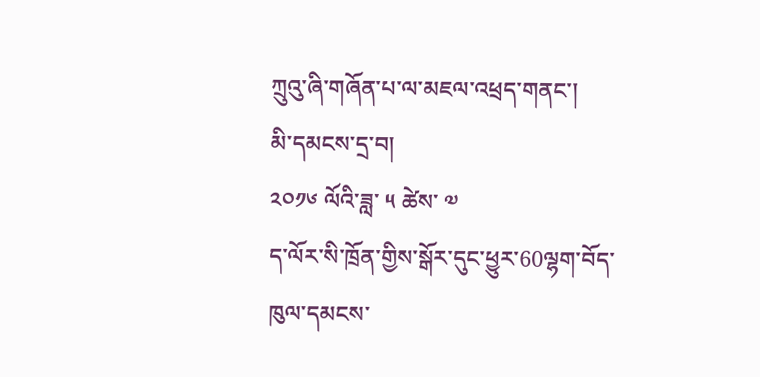ཀྲུའུ་ཞི་གཞོན་པ་ལ་མཇལ་འཕྲད་གནང་།
མི་དམངས་དྲ་བ།
༢༠༡༦ ལོའི་ཟླ་ ༥ ཚེས་ ༧
ད་ལོར་སི་ཁྲོན་གྱིས་སྒོར་དུང་ཕྱུར་60ལྷག་བོད་ཁུལ་དམངས་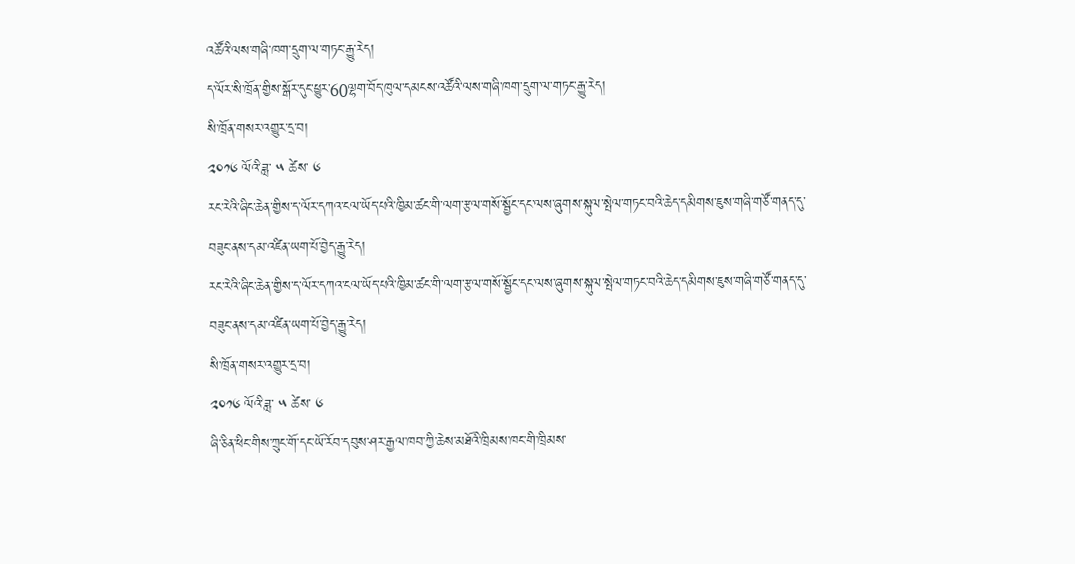འཚོའི་ལས་གཞི་ཁག་དྲུག་ལ་གཏང་རྒྱུ་རེད།
ད་ལོར་སི་ཁྲོན་གྱིས་སྒོར་དུང་ཕྱུར་60ལྷག་བོད་ཁུལ་དམངས་འཚོའི་ལས་གཞི་ཁག་དྲུག་ལ་གཏང་རྒྱུ་རེད།
སི་ཁྲོན་གསར་འགྱུར་དྲ་བ།
༢༠༡༦ ལོའི་ཟླ་ ༥ ཚེས་ ༦
རང་རེའི་ཞིང་ཆེན་གྱིས་ད་ལོར་དཀའ་ངལ་ཡོད་པའི་ཁྱིམ་ཚང་གི་ལག་རྩལ་གསོ་སྦྱོང་དང་ལས་ཞུགས་སྐུལ་སྤེལ་གཏང་བའི་ཆེད་དམིགས་ཇུས་གཞི་གཙོ་གནད་དུ་བཟུང་ནས་དམ་འཛིན་ཡག་པོ་བྱེད་རྒྱུ་རེད།
རང་རེའི་ཞིང་ཆེན་གྱིས་ད་ལོར་དཀའ་ངལ་ཡོད་པའི་ཁྱིམ་ཚང་གི་ལག་རྩལ་གསོ་སྦྱོང་དང་ལས་ཞུགས་སྐུལ་སྤེལ་གཏང་བའི་ཆེད་དམིགས་ཇུས་གཞི་གཙོ་གནད་དུ་བཟུང་ནས་དམ་འཛིན་ཡག་པོ་བྱེད་རྒྱུ་རེད།
སི་ཁྲོན་གསར་འགྱུར་དྲ་བ།
༢༠༡༦ ལོའི་ཟླ་ ༥ ཚེས་ ༦
ཞི་ཅིན་ཕིང་གིས་ཀྲུང་གོ་དང་ཡོ་རོབ་དབུས་ཤར་རྒྱལ་ཁབ་ཀྱི་ཆེས་མཐོའི་ཁྲིམས་ཁང་གི་ཁྲིམས་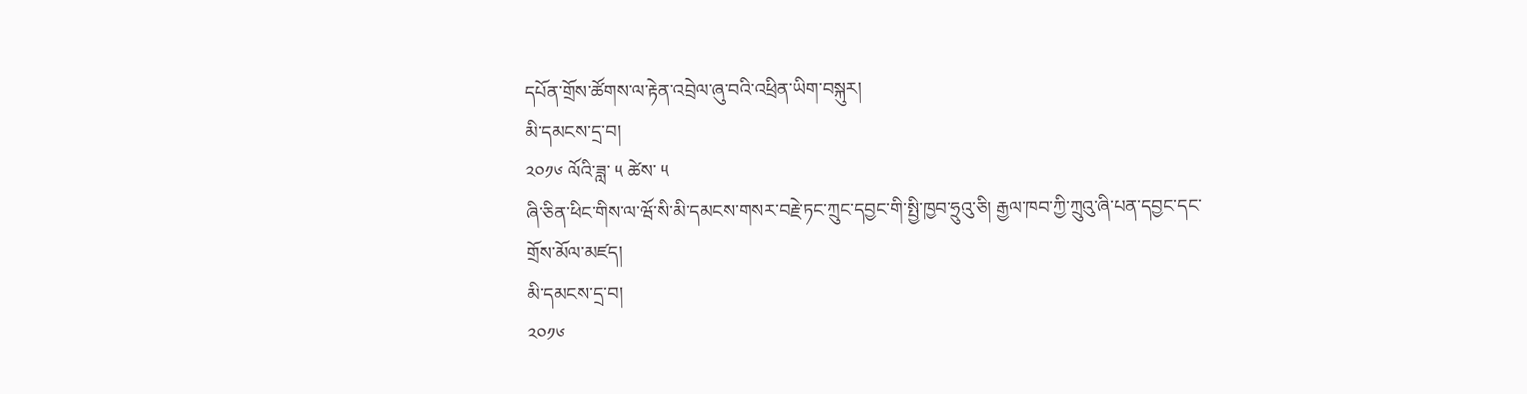དཔོན་གྲོས་ཚོགས་ལ་རྟེན་འབྲེལ་ཞུ་བའི་འཕྲིན་ཡིག་བསྐུར།
མི་དམངས་དྲ་བ།
༢༠༡༦ ལོའི་ཟླ་ ༥ ཚེས་ ༥
ཞི་ཅིན་ཕིང་གིས་ལ་ཝོ་སི་མི་དམངས་གསར་བརྗེ་ཏང་ཀྲུང་དབྱང་གི་སྤྱི་ཁྱབ་ཧྲུའུ་ཅི། རྒྱལ་ཁབ་ཀྱི་ཀྲུའུ་ཞི་པན་དབྱང་དང་གྲོས་མོལ་མཛད།
མི་དམངས་དྲ་བ།
༢༠༡༦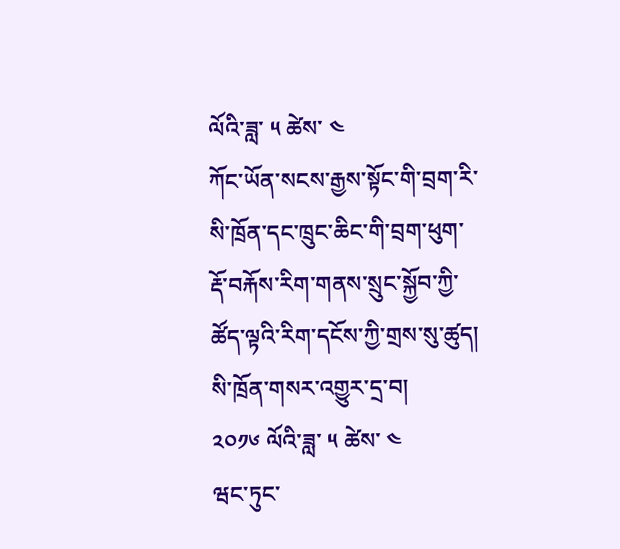ལོའི་ཟླ་ ༥ ཚེས་ ༤
ཀོང་ཡོན་སངས་རྒྱས་སྟོང་གི་བྲག་རི་སི་ཁྲོན་དང་ཁྲུང་ཆིང་གི་བྲག་ཕུག་རྡོ་བརྐོས་རིག་གནས་སྲུང་སྐྱོབ་ཀྱི་ཚོད་ལྟའི་རིག་དངོས་ཀྱི་གྲས་སུ་ཚུད།
སི་ཁྲོན་གསར་འགྱུར་དྲ་བ།
༢༠༡༦ ལོའི་ཟླ་ ༥ ཚེས་ ༤
ཝང་ཏུང་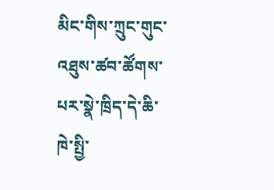མིང་གིས་ཀྲུང་གུང་འཐུས་ཚབ་ཚོགས་པར་སྣེ་ཁྲིད་དེ་ཆི་ཁེ་སྤྱི་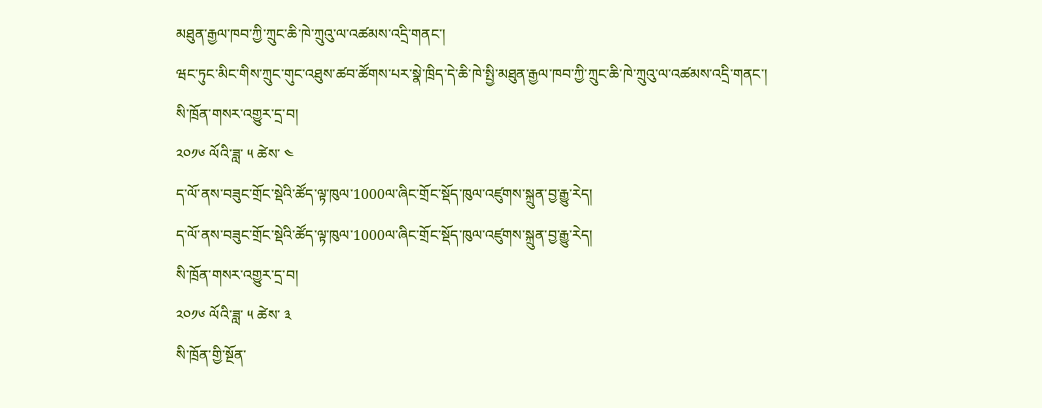མཐུན་རྒྱལ་ཁབ་ཀྱི་ཀྲུང་ཆི་ཁེ་ཀྲུའུ་ལ་འཚམས་འདྲི་གནང་།
ཝང་ཏུང་མིང་གིས་ཀྲུང་གུང་འཐུས་ཚབ་ཚོགས་པར་སྣེ་ཁྲིད་དེ་ཆི་ཁེ་སྤྱི་མཐུན་རྒྱལ་ཁབ་ཀྱི་ཀྲུང་ཆི་ཁེ་ཀྲུའུ་ལ་འཚམས་འདྲི་གནང་།
སི་ཁྲོན་གསར་འགྱུར་དྲ་བ།
༢༠༡༦ ལོའི་ཟླ་ ༥ ཚེས་ ༤
ད་ལོ་ནས་བཟུང་གྲོང་སྡེའི་ཚོད་ལྟ་ཁུལ་1000ལ་ཞིང་གྲོང་སྡོད་ཁུལ་འཛུགས་སྐྲུན་བྱ་རྒྱུ་རེད།
ད་ལོ་ནས་བཟུང་གྲོང་སྡེའི་ཚོད་ལྟ་ཁུལ་1000ལ་ཞིང་གྲོང་སྡོད་ཁུལ་འཛུགས་སྐྲུན་བྱ་རྒྱུ་རེད།
སི་ཁྲོན་གསར་འགྱུར་དྲ་བ།
༢༠༡༦ ལོའི་ཟླ་ ༥ ཚེས་ ༣
སི་ཁྲོན་གྱི་སྔོན་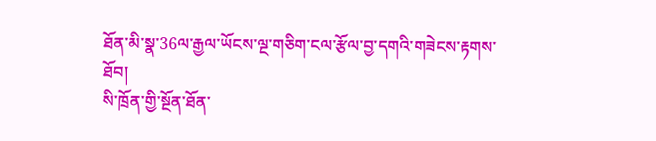ཐོན་མི་སྣ་36ལ་རྒྱལ་ཡོངས་ལྔ་གཅིག་ངལ་རྩོལ་བྱ་དགའི་གཟེངས་རྟགས་ཐོབ།
སི་ཁྲོན་གྱི་སྔོན་ཐོན་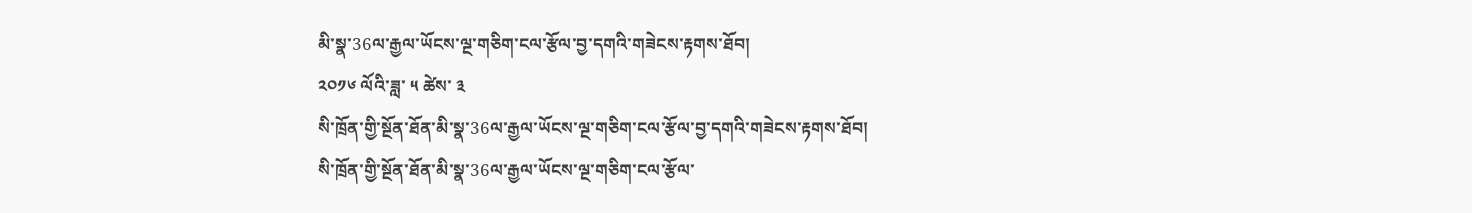མི་སྣ་36ལ་རྒྱལ་ཡོངས་ལྔ་གཅིག་ངལ་རྩོལ་བྱ་དགའི་གཟེངས་རྟགས་ཐོབ།
༢༠༡༦ ལོའི་ཟླ་ ༥ ཚེས་ ༣
སི་ཁྲོན་གྱི་སྔོན་ཐོན་མི་སྣ་36ལ་རྒྱལ་ཡོངས་ལྔ་གཅིག་ངལ་རྩོལ་བྱ་དགའི་གཟེངས་རྟགས་ཐོབ།
སི་ཁྲོན་གྱི་སྔོན་ཐོན་མི་སྣ་36ལ་རྒྱལ་ཡོངས་ལྔ་གཅིག་ངལ་རྩོལ་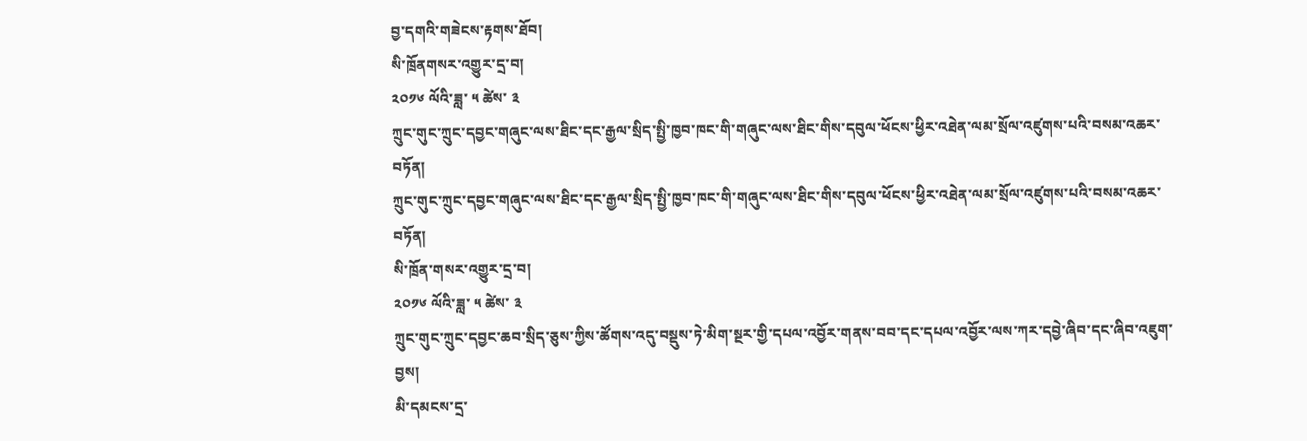བྱ་དགའི་གཟེངས་རྟགས་ཐོབ།
སི་ཁྲོནགསར་འགྱུར་དྲ་བ།
༢༠༡༦ ལོའི་ཟླ་ ༥ ཚེས་ ༣
ཀྲུང་གུང་ཀྲུང་དབྱང་གཞུང་ལས་ཐིང་དང་རྒྱལ་སྲིད་སྤྱི་ཁྱབ་ཁང་གི་གཞུང་ལས་ཐིང་གིས་དབུལ་ཕོངས་ཕྱིར་འཐེན་ལམ་སྲོལ་འཛུགས་པའི་བསམ་འཆར་བཏོན།
ཀྲུང་གུང་ཀྲུང་དབྱང་གཞུང་ལས་ཐིང་དང་རྒྱལ་སྲིད་སྤྱི་ཁྱབ་ཁང་གི་གཞུང་ལས་ཐིང་གིས་དབུལ་ཕོངས་ཕྱིར་འཐེན་ལམ་སྲོལ་འཛུགས་པའི་བསམ་འཆར་བཏོན།
སི་ཁྲོན་གསར་འགྱུར་དྲ་བ།
༢༠༡༦ ལོའི་ཟླ་ ༥ ཚེས་ ༣
ཀྲུང་གུང་ཀྲུང་དབྱང་ཆབ་སྲིད་ཅུས་ཀྱིས་ཚོགས་འདུ་བསྡུས་ཏེ་མིག་སྔར་གྱི་དཔལ་འབྱོར་གནས་བབ་དང་དཔལ་འབྱོར་ལས་ཀར་དབྱེ་ཞིབ་དང་ཞིབ་འཇུག་བྱས།
མི་དམངས་དྲ་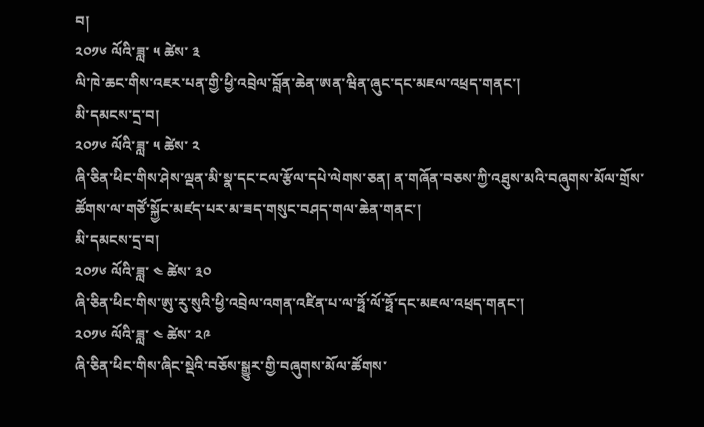བ།
༢༠༡༦ ལོའི་ཟླ་ ༥ ཚེས་ ༣
ལི་ཁེ་ཆང་གིས་འཇར་པན་གྱི་ཕྱི་འབྲེལ་བློན་ཆེན་ཨན་ཝིན་ཞུང་དང་མཇལ་འཕྲད་གནང་།
མི་དམངས་དྲ་བ།
༢༠༡༦ ལོའི་ཟླ་ ༥ ཚེས་ ༢
ཞི་ཅིན་ཕིང་གིས་ཤེས་ལྡན་མི་སྣ་དང་ངལ་རྩོལ་དཔེ་ལེགས་ཅན། ན་གཞོན་བཅས་ཀྱི་འཐུས་མའི་བཞུགས་མོལ་གྲོས་ཚོགས་ལ་གཙོ་སྐྱོང་མཛད་པར་མ་ཟད་གསུང་བཤད་གལ་ཆེན་གནང་།
མི་དམངས་དྲ་བ།
༢༠༡༦ ལོའི་ཟླ་ ༤ ཚེས་ ༣༠
ཞི་ཅིན་ཕིང་གིས་ཨུ་རུ་སུའི་ཕྱི་འབྲེལ་འགན་འཛིན་པ་ལ་ཧྥོ་ལོ་ཧྥོ་དང་མཇལ་འཕྲད་གནང་།
༢༠༡༦ ལོའི་ཟླ་ ༤ ཚེས་ ༢༩
ཞི་ཅིན་ཕིང་གིས་ཞིང་སྡེའི་བཅོས་སྒྱུར་གྱི་བཞུགས་མོལ་ཚོགས་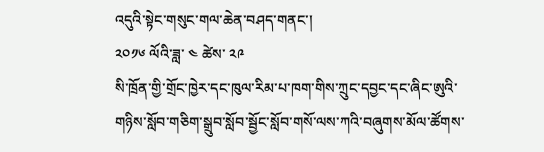འདུའི་སྟེང་གསུང་གལ་ཆེན་བཤད་གནང་།
༢༠༡༦ ལོའི་ཟླ་ ༤ ཚེས་ ༢༩
སི་ཁྲོན་གྱི་གྲོང་ཁྱེར་དང་ཁུལ་རིམ་པ་ཁག་གིས་ཀྲུང་དབྱང་དང་ཞིང་ཨུའི་གཉིས་སློབ་གཅིག་སྒྲུབ་སློབ་སྦྱོང་སློབ་གསོ་ལས་ཀའི་བཞུགས་མོལ་ཚོགས་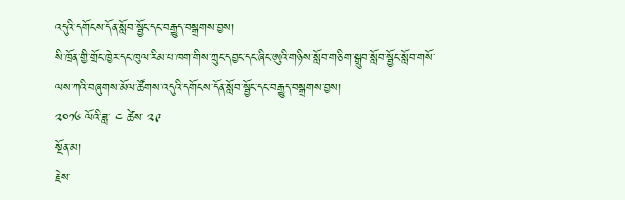འདུའི་དགོངས་དོན་སློབ་སྦྱོང་དང་བརྒྱུད་བསྒྲགས་བྱས།
སི་ཁྲོན་གྱི་གྲོང་ཁྱེར་དང་ཁུལ་རིམ་པ་ཁག་གིས་ཀྲུང་དབྱང་དང་ཞིང་ཨུའི་གཉིས་སློབ་གཅིག་སྒྲུབ་སློབ་སྦྱོང་སློབ་གསོ་ལས་ཀའི་བཞུགས་མོལ་ཚོགས་འདུའི་དགོངས་དོན་སློབ་སྦྱོང་དང་བརྒྱུད་བསྒྲགས་བྱས།
༢༠༡༦ ལོའི་ཟླ་ ༤ ཚེས་ ༢༩
སྔོན་མ།
རྗེས་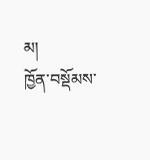མ།
ཁྱོན་བསྡོམས་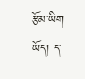རྩོམ་ཡིག
ཡོད། ད་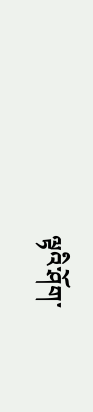ལྟའི་ཤོག་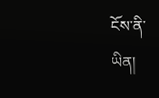ངོས་ནི་
ཡིན།